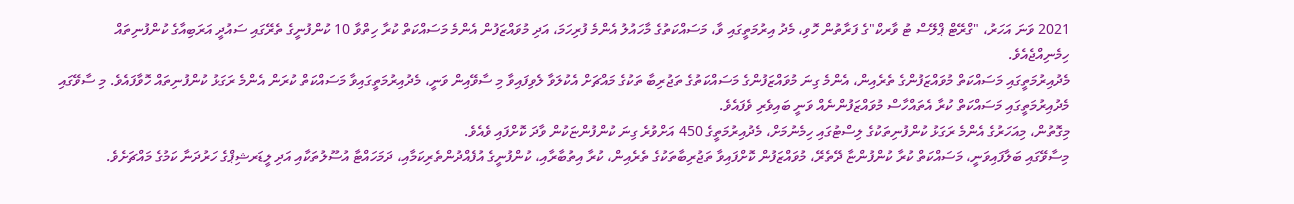2021 ވަނަ އަހަރު، "ގްރޭޓް ޕްލޭސް ޓު ވާރކް"ގެ ފަރާތުން ހޮވި، މެދު އިރުމަތީގައި ވާ، މަސައްކަތުގެ މާހައުލު އެންމެ ފުރިހަމަ، އަދި މުވައްޒަފުން އެންމެ މަސައްކަތް ކުރާ ހިތްވާ 10 ކުންފުނީގެ ތެރޭގައި ސައުދީ އަރަބިއާގެ ކުންފުނިތައް ހިމެނިއްޖެއެވެ.
މެދުއިރުމަތީގައި މަސައްކަތް މުވައްޒަފުންގެ ތެރެއިން، އެންމެ ގިނަ މުވައްޒަފުންގެ މަސައްކަތުގެ ތަޖުރިބާ ތަކުގެ މައްޗަށް އެކުލަވާ ލެވިފައިވާ މި ސާވޭއިން ވަނީ، މެދުއިރުމަތީގައިވާ މަސައްކަތް ކުރަން އެންމެ ރަގަޅު ކުންފުނިތައް ހޮވާފައެވެ. މި ސާވޭގައި މެދުއިރުމަތީގައި މަސައްކަތް ކުރާ އެތައްހާސް މުވައްޒަފުންނެއް ވަނީ ބައިވެރި ވެފައެވެ.
މިގޮތުން، މިއަހަރުގެ އެންމެ ރަގަޅު ކުންފުނިތަކުގެ ލިސްޓުގައި ހިމެނުމަށް، މެދުއިރުމަތީގެ 450 އަށްވުރެ ގިނަ ކުންފުންޏަކުން ވާދަ ކޮށްފައި ވެއެވެ.
މިސާވޭގައި ބަލާފައިވަނީ، މަސައްކަތް ކުރާ ކުންފުންޏާ ދޭތެރޭ، މުވައްޒަފުން ކޮށްފައިވާ ތަޖުރިބާތަކުގެ ތެރެއިން، ކުރާ އިތުބާރާއި، ކުންފުނީގެ އުފެއްދުންތެރިކަމާއި، ދަމަހައްޓާ އުސޫލުތަކާއި އަދި ލީޑަރޝިޕްގެ ހަރުދަނާ ކަމުގެ މައްޗަށެވެ.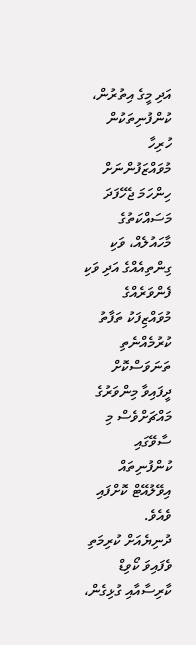އަދި މީގެ އިތުރުން، ކުންފުނިތަކުން ހުރިހާ މުވައްޒަފުންނަށް ހިންހަމަ ޖެހޭފަދަ މަސައްކަތުގެ މާހައުލެއް، ވަކި ގިންތިއެއްގެ އަދި ވަކި ފެންވަރެއްގެ މުވައްޒިފަކު ތަފާތު ކުރުމެއްނެތި ތަނަވަސްކޮށް ދީފައިވާ މިންވަރުގެ މައްޗަށްވެސް މި ސާވޭގައި ކުންފުނިތައް އިވޭލުއޭޓް ކޮށްފައި ވެއެވެ.
ދުނިޔެއަށް ކުރިމަތި ވެފައިވަ ކޯވިޑް ކާރިސާއާއި ގުޅިގެން،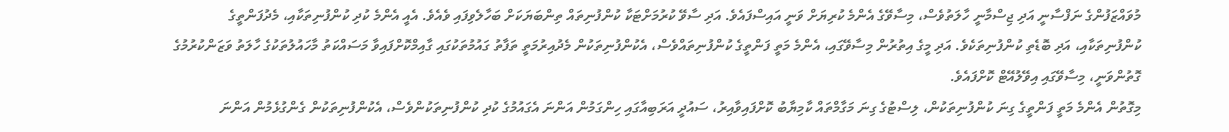މުވައްޒަފުންގެ ނަފްސާނީ އަދި ޖިސްމާނީ ހާލަތުވެސް، މިސާވޭގެ އެންމެ ކުރިޔަށް ވަނީ އައިސްފައެވެ. އަދި ސާވޭ ކުރުމަށްޓަކާ ކުންފުނިތައް ތިންބަޔަކަށް ބަހާލެވިފައި ވެއެވެ. އެއީ އެންމެ ކުދި ކުންފުނިތަކާއި، މެދުފަންތީގެ ކުންފުނިތަކާއި، އަދި ބޮޑެތި ކުންފުނިތަކެވެ. އަދި މީގެ އިތުރުން މިސާވޭގައި، އެންމެ މަތީ ފަންތީގެ ކުންފުނިތައްވެސް، އެކުންފުނިތަކުން މެދުއިރުމަތީ ތަފާތު ގައުމުތަކުގައި ގާއިމްކޮށްފައިވާ މަސައްކަތު މާހައުލުތަކުގެ ހާލަތު ވަޒަންކުރުމުގެ ގޮތުންވަނީ، މިސާވޭގައި އިވޭލުއޭޓް ކޮށްފައެވެ.
މިގޮތުން އެންމެ މަތީ ފަންތީގެ ގިނަ ކުންފުނިތަކުން، ލިސްޓުގެ ގިނަ މަގާމްތައް ކާމިޔާބު ކޮށްފައިވާއިރު، ސައުދީ އަރަބިއާގައި ހިންގަމުން އަންނަ އެގައުމުގެ ކުދި ކުންފުނިތަކުންވެސް، އެކުންފުނިތަކުން ގެންގުޅެމުން އަންނަ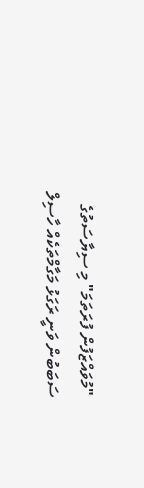"މުވައްޒަފުން ފުރަތަމަ" މި ސިޔާސަތުގެ ސަބަބުން ވަނީ ރަގަޅު މަގާމްތަކެއް ހާސިލް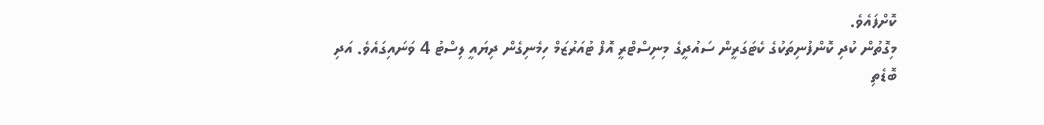ކޮށްފައެވެ.
މިގޮތުން ކުދި ކޮންފުނިތަކުގެ ކެޓަގަރީން ސައުދީގެ މިނިސްޓްރީ އޮފް ޓުއަރުޒަމް ހިމެނިގެން ދިޔައީ ލިސްޓު 4 ވަނައިގައެވެ. އަދި ބޮޑެތި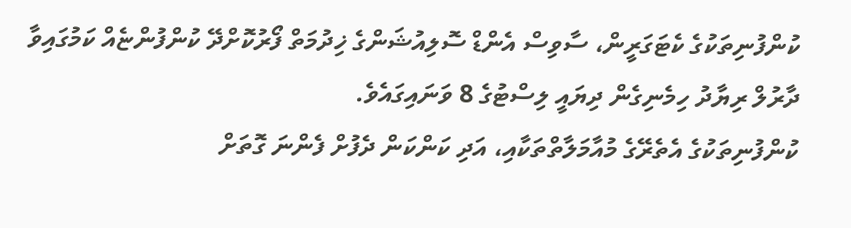ކުންފުނިތަކުގެ ކެޓަގަރީން، ސާވިސް އެންޑް ސޮލިއުޝަންގެ ޚިދުމަތް ފޯރުކޮށްދޭ ކުންފުންޏެއް ކަމުގައިވާ ދާރުލް ރިޔާދު ހިމެނިގެން ދިޔައީ ލިސްޓުގެ 8 ވަނައިގައެވެ.
ކުންފުނިތަކުގެ އެތެރޭގެ މުއާމަލާތްތަކާއި، އަދި ކަންކަން ދެފުށް ފެންނަ ގޮތަށް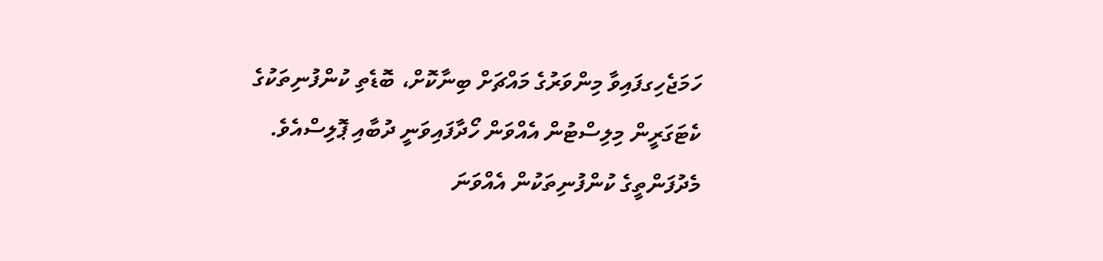ހަމަޖެހިގފައިވާ މިންވަރުގެ މައްޗަށް ބިނާކޮށް، ބޮޑެތި ކުންފުނިތަކުގެ ކެޓަގަރީން މިލިސްޓުން އެއްވަން ހޯދާފައިވަނީ ދުބާއި ޕޮލިސްއެވެ. މެދުފަންތީގެ ކުންފުނިތަކުން އެއްވަނަ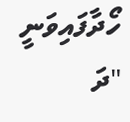ހޯދާފައިވަނީ "ދަ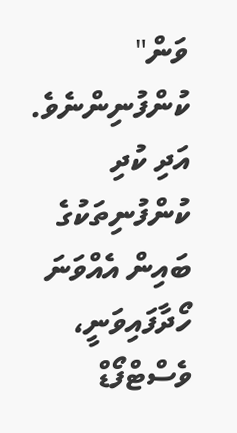ވަން" ކުންފުނިންނެވެ. އަދި ކުދި ކުންފުނިތަކުގެ ބައިން އެއްވަނަ ހޯދާފައިވަނީ، ވެސްޓްފޯޑް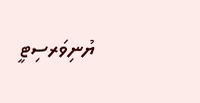ޔުނިވަރސިޓީ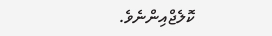ކޮލެޖްއިންނެވެ.